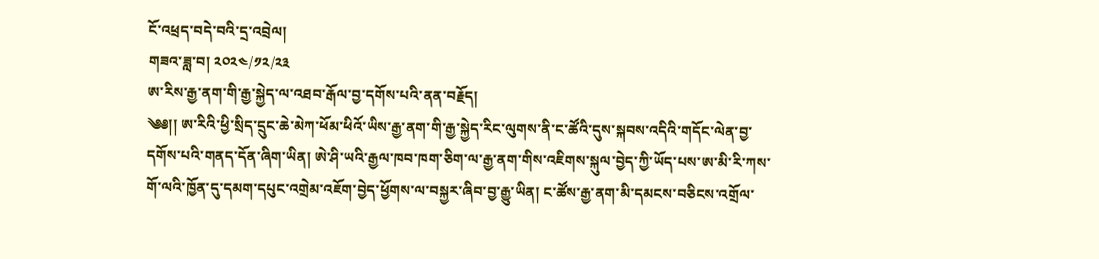ངོ་འཕྲད་བདེ་བའི་དྲ་འབྲེལ།
གཟའ་ཟླ་བ། ༢༠༢༤/༡༢/༢༣
ཨ་རིས་རྒྱ་ནག་གི་རྒྱ་སྐྱེད་ལ་འཐབ་རྒོལ་བྱ་དགོས་པའི་ནན་བརྗོད།
༄༅།། ཨ་རིའི་ཕྱི་སྲིད་དྲུང་ཆེ་མེཀ་ཕོམ་ཕིའོ་ཡིས་རྒྱ་ནག་གི་རྒྱ་སྐྱེད་རིང་ལུགས་ནི་ང་ཚོའི་དུས་སྐབས་འདིའི་གདོང་ལེན་བྱ་དགོས་པའི་གནད་དོན་ཞིག་ཡིན། ཨེ་ཤི་ཡའི་རྒྱལ་ཁབ་ཁག་ཅིག་ལ་རྒྱ་ནག་གིས་འཇིགས་སྐུལ་བྱེད་ཀྱི་ཡོད་པས་ཨ་མི་རི་ཀས་གོ་ལའི་ཁྱོན་དུ་དམག་དཔུང་འགྲེམ་འཇོག་བྱེད་ཕྱོགས་ལ་བསྐྱར་ཞིབ་བྱ་རྒྱུ་ཡིན། ང་ཚོས་རྒྱ་ནག་མི་དམངས་བཅིངས་འགྲོལ་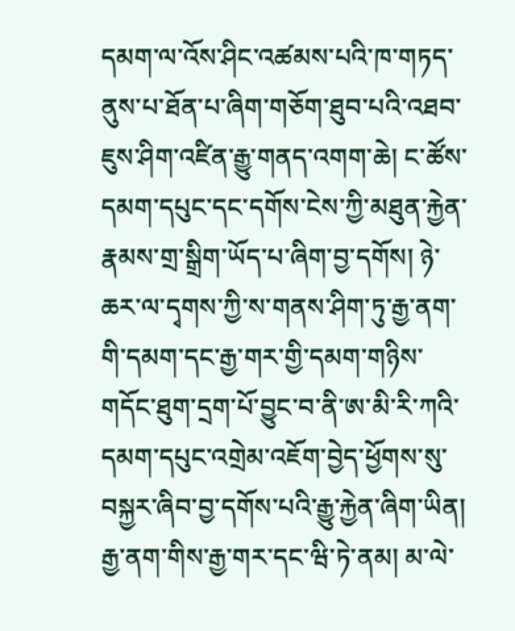དམག་ལ་འོས་ཤིང་འཚམས་པའི་ཁ་གཏད་ནུས་པ་ཐོན་པ་ཞིག་གཅོག་ཐུབ་པའི་འཐབ་ཇུས་ཤིག་འཛིན་རྒྱུ་གནད་འགག་ཆེ། ང་ཚོས་དམག་དཔུང་དང་དགོས་ངེས་ཀྱི་མཐུན་རྐྱེན་རྣམས་གྲ་སྒྲིག་ཡོད་པ་ཞིག་བྱ་དགོས། ཉེ་ཆར་ལ་དྭགས་ཀྱི་ས་གནས་ཤིག་ཏུ་རྒྱ་ནག་གི་དམག་དང་རྒྱ་གར་གྱི་དམག་གཉིས་གདོང་ཐུག་དྲག་པོ་བྱུང་བ་ནི་ཨ་མི་རི་ཀའི་དམག་དཔུང་འགྲེམ་འཇོག་བྱེད་ཕྱོགས་སུ་བསྐྱར་ཞིབ་བྱ་དགོས་པའི་རྒྱུ་རྐྱེན་ཞིག་ཡིན། རྒྱ་ནག་གིས་རྒྱ་གར་དང་ཝི་ཏེ་ནམ། མ་ལེ་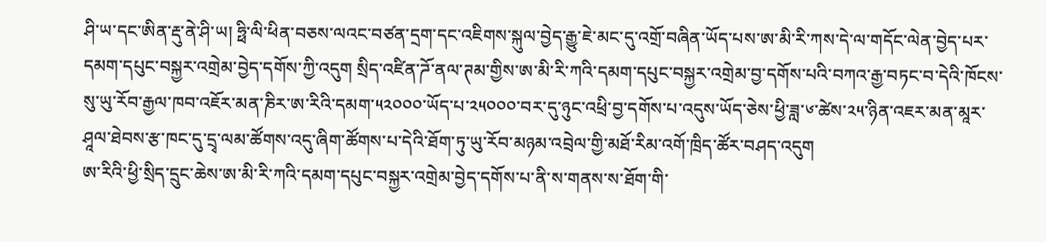ཤི་ཡ་དང་ཨིན་རྡུ་ནེ་ཤི་ཡ། ཧྥི་ལི་ཕིན་བཅས་ལའང་བཙན་དྲག་དང་འཇིགས་སྐུལ་བྱེད་རྒྱུ་ཇེ་མང་དུ་འགྲོ་བཞིན་ཡོད་པས་ཨ་མི་རི་ཀས་དེ་ལ་གདོང་ལེན་བྱེད་པར་དམག་དཔུང་བསྐྱར་འགྲེམ་བྱེད་དགོས་ཀྱི་འདུག སྲིད་འཛིན་ཌོ་ནལ་ཊམ་གྱིས་ཨ་མི་རི་ཀའི་དམག་དཔུང་བསྐྱར་འགྲེམ་བྱ་དགོས་པའི་བཀའ་རྒྱ་བཏང་བ་དེའི་ཁོངས་སུ་ཡུ་རོབ་རྒྱལ་ཁབ་འཇོར་མན་ཎིར་ཨ་རིའི་དམག་༥༢༠༠༠་ཡོད་པ་༢༥༠༠༠་བར་དུ་ཉུང་འཕྲི་བྱ་དགོས་པ་འདུས་ཡོད་ཅེས་ཕྱི་ཟླ་༦་ཚེས་༢༥་ཉིན་འཇར་མན་མཱར་ཤཱལ་ཐེབས་རྩ་ཁང་དུ་དྲྭ་ལམ་ཚོགས་འདུ་ཞིག་ཚོགས་པ་དེའི་ཐོག་ཏུ་ཡུ་རོབ་མཉམ་འབྲེལ་གྱི་མཐོ་རིམ་འགོ་ཁྲིད་ཚོར་བཤད་འདུག
ཨ་རིའི་ཕྱི་སྲིད་དྲུང་ཆེས་ཨ་མི་རི་ཀའི་དམག་དཔུང་བསྐྱར་འགྲེམ་བྱེད་དགོས་པ་ནི་ས་གནས་ས་ཐོག་གི་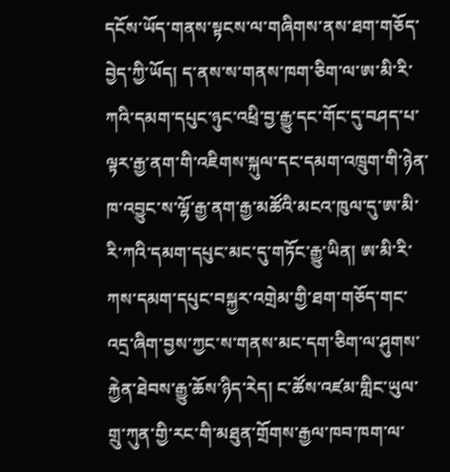དངོས་ཡོད་གནས་སྟངས་ལ་གཞིགས་ནས་ཐག་གཅོད་བྱེད་ཀྱི་ཡོད། ད་ནས་ས་གནས་ཁག་ཅིག་ལ་ཨ་མི་རི་ཀའི་དམག་དཔུང་ཉུང་འཕྲི་བྱ་རྒྱུ་དང་གོང་དུ་བཤད་པ་ལྟར་རྒྱ་ནག་གི་འཇིགས་སྐུལ་དང་དམག་འཁྲུག་གི་ཉེན་ཁ་འབྱུང་ས་ལྷོ་རྒྱ་ནག་རྒྱ་མཚོའི་མངའ་ཁུལ་དུ་ཨ་མི་རི་ཀའི་དམག་དཔུང་མང་དུ་གཏོང་རྒྱུ་ཡིན། ཨ་མི་རི་ཀས་དམག་དཔུང་བསྐྱར་འགྲེམ་གྱི་ཐག་གཅོད་གང་འདྲ་ཞིག་བྱས་ཀྱང་ས་གནས་མང་དག་ཅིག་ལ་ཤུགས་རྐྱེན་ཐེབས་རྒྱུ་ཆོས་ཉིད་རེད། ང་ཚོས་འཛམ་གླིང་ཡུལ་གྲུ་ཀུན་གྱི་རང་གི་མཐུན་གྲོགས་རྒྱལ་ཁབ་ཁག་ལ་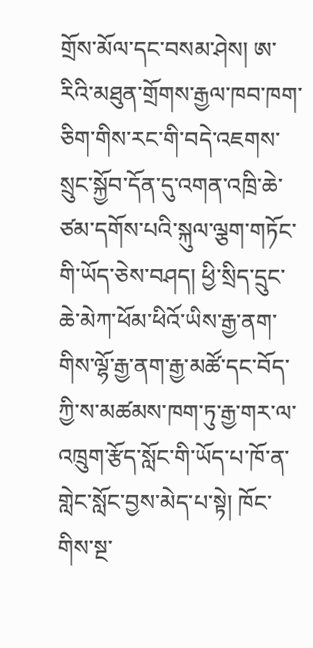གྲོས་མོལ་དང་བསམ་ཤེས། ཨ་རིའི་མཐུན་གྲོགས་རྒྱལ་ཁབ་ཁག་ཅིག་གིས་རང་གི་བདེ་འཇགས་སྲུང་སྐྱོབ་དོན་དུ་འགན་འཁྲི་ཆེ་ཙམ་དགོས་པའི་སྐུལ་ལྕག་གཏོང་གི་ཡོད་ཅེས་བཤད། ཕྱི་སྲིད་དྲུང་ཆེ་མེཀ་ཕོམ་ཕིའོ་ཡིས་རྒྱ་ནག་གིས་ལྷོ་རྒྱ་ནག་རྒྱ་མཚོ་དང་བོད་ཀྱི་ས་མཚམས་ཁག་ཏུ་རྒྱ་གར་ལ་འཁྲུག་རྩོད་སློང་གི་ཡོད་པ་ཁོ་ན་གླེང་སློང་བྱས་མེད་པ་སྟེ། ཁོང་གིས་སྔ་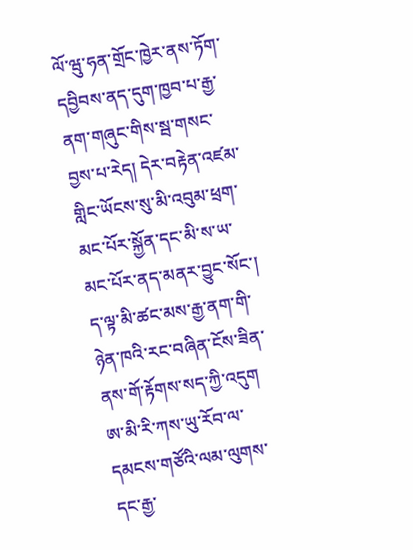ལོ་ཝུ་ཧན་གྲོང་ཁྱེར་ནས་ཏོག་དབྱིབས་ནད་དུག་ཁྱབ་པ་རྒྱ་ནག་གཞུང་གིས་སྦ་གསང་བྱས་པ་རེད། དེར་བརྟེན་འཛམ་གླིང་ཡོངས་སུ་མི་འབུམ་ཕྲག་མང་པོར་སྐྱོན་དང་མི་ས་ཡ་མང་པོར་ནད་མནར་བྱུང་སོང་། ད་ལྟ་མི་ཚང་མས་རྒྱ་ནག་གི་ཉེན་ཁའི་རང་བཞིན་ངོས་ཟིན་ནས་གོ་རྟོགས་སད་ཀྱི་འདུག ཨ་མི་རི་ཀས་ཡུ་རོབ་ལ་དམངས་གཙོའི་ལམ་ལུགས་དང་རྒྱ་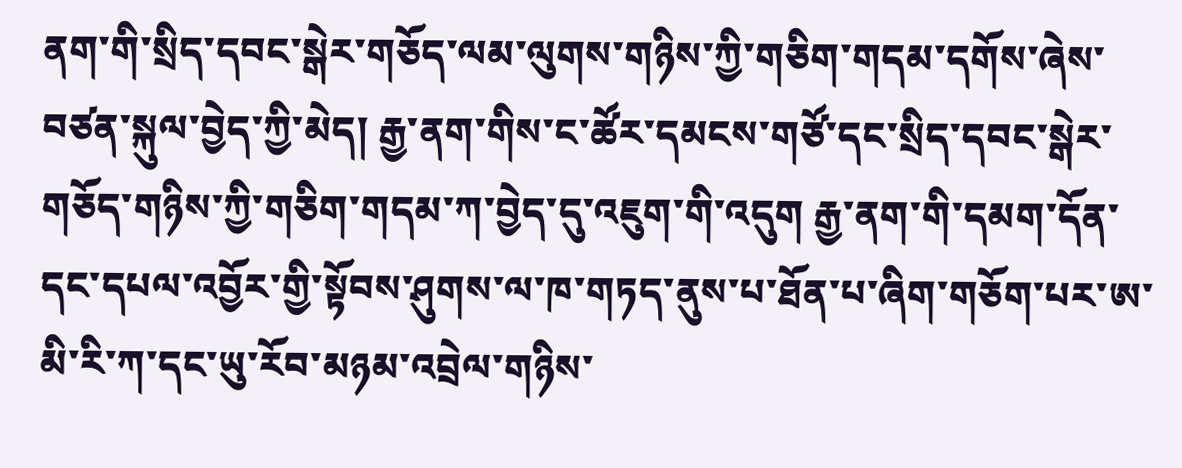ནག་གི་སྲིད་དབང་སྒེར་གཅོད་ལམ་ལུགས་གཉིས་ཀྱི་གཅིག་གདམ་དགོས་ཞེས་བཙན་སྐུལ་བྱེད་ཀྱི་མེད། རྒྱ་ནག་གིས་ང་ཚོར་དམངས་གཙོ་དང་སྲིད་དབང་སྒེར་གཅོད་གཉིས་ཀྱི་གཅིག་གདམ་ཀ་བྱེད་དུ་འཇུག་གི་འདུག རྒྱ་ནག་གི་དམག་དོན་དང་དཔལ་འབྱོར་གྱི་སྟོབས་ཤུགས་ལ་ཁ་གཏད་ནུས་པ་ཐོན་པ་ཞིག་གཅོག་པར་ཨ་མི་རི་ཀ་དང་ཡུ་རོབ་མཉམ་འབྲེལ་གཉིས་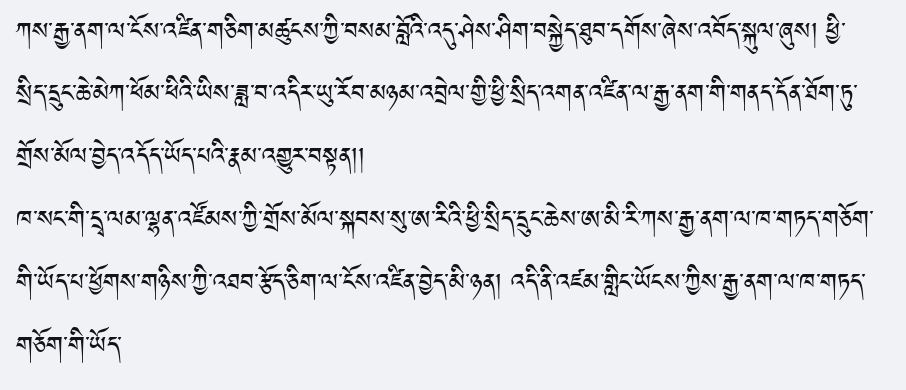ཀས་རྒྱ་ནག་ལ་ངོས་འཛིན་གཅིག་མཚུངས་ཀྱི་བསམ་བློའི་འདུ་ཤེས་ཤིག་བསྐྱེད་ཐུབ་དགོས་ཞེས་འབོད་སྐུལ་ཞུས། ཕྱི་སྲིད་དྲུང་ཆེ་མེཀ་ཕོམ་ཕིའི་ཡིས་ཟླ་བ་འདིར་ཡུ་རོབ་མཉམ་འབྲེལ་གྱི་ཕྱི་སྲིད་འགན་འཛིན་ལ་རྒྱ་ནག་གི་གནད་དོན་ཐོག་ཏུ་གྲོས་མོལ་བྱེད་འདོད་ཡོད་པའི་རྣམ་འགྱུར་བསྟན།།
ཁ་སང་གི་དྲྭ་ལམ་ལྷན་འཛོམས་ཀྱི་གྲོས་མོལ་སྐབས་སུ་ཨ་རིའི་ཕྱི་སྲིད་དྲུང་ཆེས་ཨ་མི་རི་ཀས་རྒྱ་ནག་ལ་ཁ་གཏད་གཅོག་གི་ཡོད་པ་ཕྱོགས་གཉིས་ཀྱི་འཐབ་རྩོད་ཅིག་ལ་ངོས་འཛིན་བྱེད་མི་ཉན། འདི་ནི་འཛམ་གླིང་ཡོངས་ཀྱིས་རྒྱ་ནག་ལ་ཁ་གཏད་གཅོག་གི་ཡོད་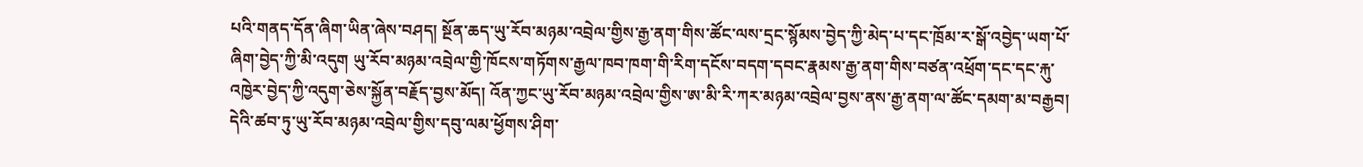པའི་གནད་དོན་ཞིག་ཡིན་ཞེས་བཤད། སྔོན་ཆད་ཡུ་རོབ་མཉམ་འབྲེལ་གྱིས་རྒྱ་ནག་གིས་ཚོང་ལས་དྲང་སྙོམས་བྱེད་ཀྱི་མེད་པ་དང་ཁྲོམ་ར་སྒོ་འབྱེད་ཡག་པོ་ཞིག་བྱེད་ཀྱི་མི་འདུག ཡུ་རོབ་མཉམ་འབྲེལ་གྱི་ཁོངས་གཏོགས་རྒྱལ་ཁབ་ཁག་གི་རིག་དངོས་བདག་དབང་རྣམས་རྒྱ་ནག་གིས་བཙན་འཕྲོག་དང་དང་རྐུ་འཁྱེར་བྱེད་ཀྱི་འདུག་ཅེས་སྐྱོན་བརྗོད་བྱས་མོད། འོན་ཀྱང་ཡུ་རོབ་མཉམ་འབྲེལ་གྱིས་ཨ་མི་རི་ཀར་མཉམ་འབྲེལ་བྱས་ནས་རྒྱ་ནག་ལ་ཚོང་དམག་མ་བརྒྱབ། དེའི་ཚབ་ཏུ་ཡུ་རོབ་མཉམ་འབྲེལ་གྱིས་དབུ་ལམ་ཕྱོགས་ཤིག་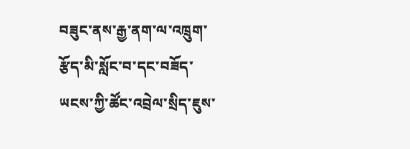བཟུང་ནས་རྒྱ་ནག་ལ་འཁྲུག་རྩོད་མི་སློང་བ་དང་བཟོད་ཡངས་ཀྱི་ཚོང་འབྲེལ་སྲིད་ཇུས་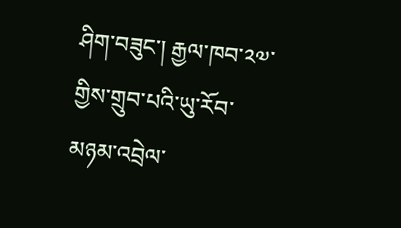ཤིག་བཟུང་། རྒྱལ་ཁབ་༢༧་གྱིས་གྲུབ་པའི་ཡུ་རོབ་མཉམ་འབྲེལ་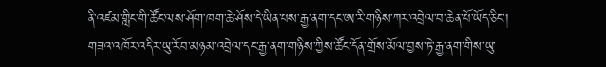ནི་འཛམ་གླིང་གི་ཚོང་ལས་ཤོག་ཁག་ཆེ་ཤོས་དེ་ཡིན་པས་རྒྱ་ནག་དང་ཨ་རི་གཉིས་ཀར་འབྲེལ་བ་ཆེན་པོ་ཡོད་ཅིང་། གཟའ་འཁོར་འདིར་ཡུ་རོབ་མཉམ་འབྲེལ་དང་རྒྱ་ནག་གཉིས་ཀྱིས་ཚོང་དོན་གྲོས་མོལ་བྱས་ཏེ་རྒྱ་ནག་གིས་ཡུ་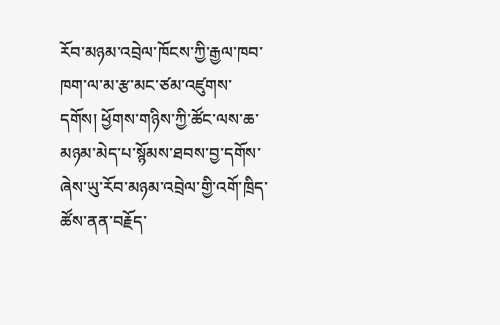རོབ་མཉམ་འབྲེལ་ཁོངས་ཀྱི་རྒྱལ་ཁབ་ཁག་ལ་མ་རྩ་མང་ཙམ་འཛུགས་དགོས། ཕྱོགས་གཉིས་ཀྱི་ཚོང་ལས་ཆ་མཉམ་མེད་པ་སྙོམས་ཐབས་བྱ་དགོས་ཞེས་ཡུ་རོབ་མཉམ་འབྲེལ་གྱི་འགོ་ཁྲིད་ཚོས་ནན་བརྗོད་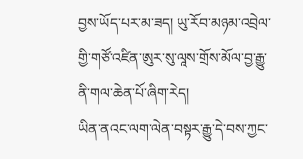བྱས་ཡོད་པར་མ་ཟད། ཡུ་རོབ་མཉམ་འབྲེལ་གྱི་གཙོ་འཛིན་ཨུར་སུ་ལཱས་གྲོས་མོལ་བྱ་རྒྱུ་ནི་གལ་ཆེན་པོ་ཞིག་རེད།
ཡིན་ནའང་ལག་ལེན་བསྟར་རྒྱུ་དེ་བས་ཀྱང་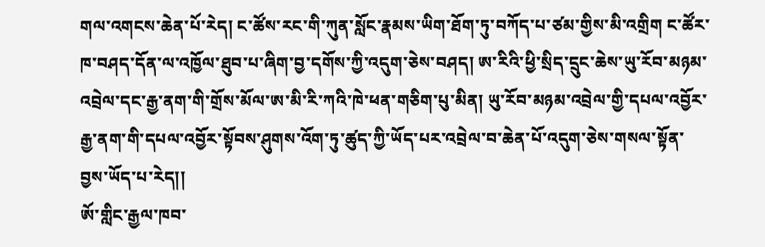གལ་འགངས་ཆེན་པོ་རེད། ང་ཚོས་རང་གི་ཀུན་སློང་རྣམས་ཡིག་ཐོག་ཏུ་བཀོད་པ་ཙམ་གྱིས་མི་འགྲིག ང་ཚོར་ཁ་བཤད་དོན་ལ་འཁྱོལ་ཐུབ་པ་ཞིག་བྱ་དགོས་ཀྱི་འདུག་ཅེས་བཤད། ཨ་རིའི་ཕྱི་སྲིད་དྲུང་ཆེས་ཡུ་རོབ་མཉམ་འབྲེལ་དང་རྒྱ་ནག་གི་གྲོས་མོལ་ཨ་མི་རི་ཀའི་ཁེ་ཕན་གཅིག་པུ་མིན། ཡུ་རོབ་མཉམ་འབྲེལ་གྱི་དཔལ་འབྱོར་རྒྱ་ནག་གི་དཔལ་འབྱོར་སྟོབས་ཤུགས་འོག་ཏུ་ཚུད་ཀྱི་ཡོད་པར་འབྲེལ་བ་ཆེན་པོ་འདུག་ཅེས་གསལ་སྟོན་བྱས་ཡོད་པ་རེད།།
ཨོ་གླིང་རྒྱལ་ཁབ་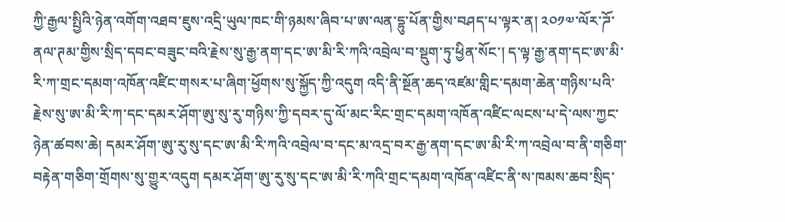ཀྱི་རྒྱལ་སྤྱིའི་ཉེན་འགོག་འཐབ་ཇུས་འདྲི་ཡུལ་ཁང་གི་ཉམས་ཞིབ་པ་ཨ་ལན་དྷུ་པོན་གྱིས་བཤད་པ་ལྟར་ན། ༢༠༡༧་ལོར་ཌོ་ནལ་ཊམ་གྱིས་སྲིད་དབང་བཟུང་བའི་རྗེས་སུ་རྒྱ་ནག་དང་ཨ་མི་རི་ཀའི་འབྲེལ་བ་སྡུག་ཏུ་ཕྱིན་སོང་། ད་ལྟ་རྒྱ་ནག་དང་ཨ་མི་རི་ཀ་གྲང་དམག་འཁོན་འཛིང་གསར་པ་ཞིག་ཕྱོགས་སུ་སྐྱོད་ཀྱི་འདུག འདི་ནི་སྔོན་ཆད་འཛམ་གླིང་དམག་ཆེན་གཉིས་པའི་རྗེས་སུ་ཨ་མི་རི་ཀ་དང་དམར་ཤོག་ཨུ་སུ་རུ་གཉིས་ཀྱི་དབར་དུ་ལོ་མང་རིང་གྲང་དམག་འཁོན་འཛིང་ལངས་པ་དེ་ལས་ཀྱང་ཉེན་ཚབས་ཆེ། དམར་ཤོག་ཨུ་རུ་སུ་དང་ཨ་མི་རི་ཀའི་འབྲེལ་བ་དང་མ་འདྲ་བར་རྒྱ་ནག་དང་ཨ་མི་རི་ཀ་འབྲེལ་བ་ནི་གཅིག་བརྟེན་གཅིག་གྲོགས་སུ་གྱུར་འདུག དམར་ཤོག་ཨུ་རུ་སུ་དང་ཨ་མི་རི་ཀའི་གྲང་དམག་འཁོན་འཛིང་ནི་ས་ཁམས་ཆབ་སྲིད་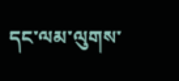དང་ལམ་ལུགས་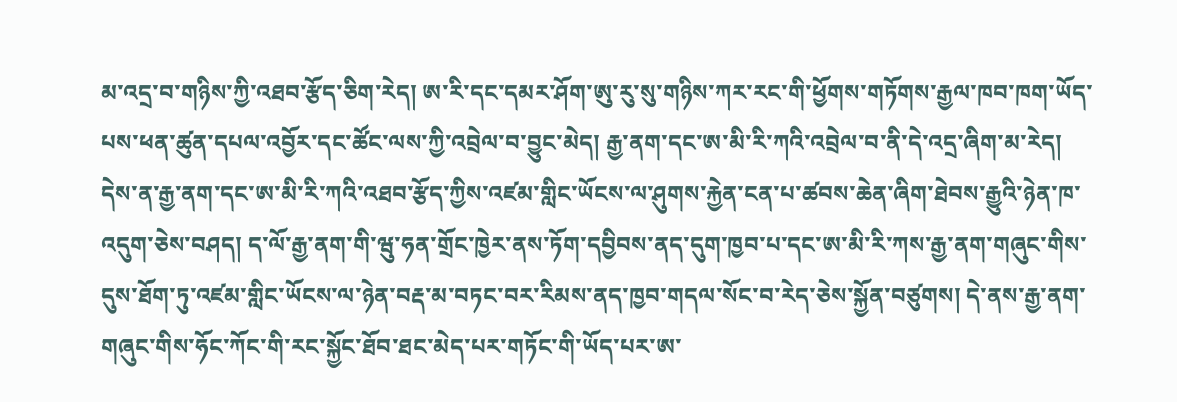མ་འདྲ་བ་གཉིས་ཀྱི་འཐབ་རྩོད་ཅིག་རེད། ཨ་རི་དང་དམར་ཤོག་ཨུ་རུ་སུ་གཉིས་ཀར་རང་གི་ཕྱོགས་གཏོགས་རྒྱལ་ཁབ་ཁག་ཡོད་པས་ཕན་ཚུན་དཔལ་འབྱོར་དང་ཚོང་ལས་ཀྱི་འབྲེལ་བ་བྱུང་མེད། རྒྱ་ནག་དང་ཨ་མི་རི་ཀའི་འབྲེལ་བ་ནི་དེ་འདྲ་ཞིག་མ་རེད། དེས་ན་རྒྱ་ནག་དང་ཨ་མི་རི་ཀའི་འཐབ་རྩོད་ཀྱིས་འཛམ་གླིང་ཡོངས་ལ་ཤུགས་རྐྱེན་ངན་པ་ཚབས་ཆེན་ཞིག་ཐེབས་རྒྱུའི་ཉེན་ཁ་འདུག་ཅེས་བཤད། ད་ལོ་རྒྱ་ནག་གི་ཝུ་ཧན་གྲོང་ཁྱེར་ནས་ཏོག་དབྱིབས་ནད་དུག་ཁྱབ་པ་དང་ཨ་མི་རི་ཀས་རྒྱ་ནག་གཞུང་གིས་དུས་ཐོག་ཏུ་འཛམ་གླིང་ཡོངས་ལ་ཉེན་བརྡ་མ་བཏང་བར་རིམས་ནད་ཁྱབ་གདལ་སོང་བ་རེད་ཅེས་སྐྱོན་བཙུགས། དེ་ནས་རྒྱ་ནག་གཞུང་གིས་ཧོང་ཀོང་གི་རང་སྐྱོང་ཐོབ་ཐང་མེད་པར་གཏོང་གི་ཡོད་པར་ཨ་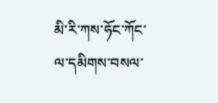མི་རི་ཀས་ཧོང་ཀོང་ལ་དམིགས་བསལ་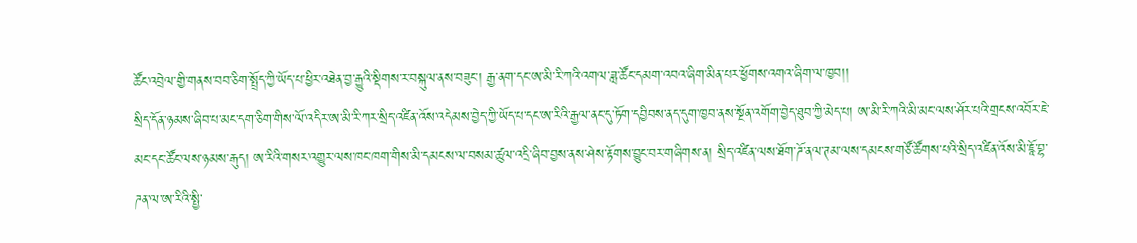ཚོང་འབྲེལ་གྱི་གནས་བབ་ཅིག་སྤྲོད་ཀྱི་ཡོད་པ་ཕྱིར་འཐེན་བྱ་རྒྱུའི་སྡིགས་ར་བསྐུལ་ནས་བཟུང་། རྒྱ་ནག་དང་ཨ་མི་རི་ཀའི་འགལ་ཟླ་ཚོང་དམག་འབའ་ཞིག་མིན་པར་ཕྱོགས་འགའ་ཞིག་ལ་ཁྱབ།།
སྲིད་དོན་ཉམས་ཞིབ་པ་མང་དག་ཅིག་གིས་ལོ་འདིར་ཨ་མི་རི་ཀར་སྲིད་འཛིན་འོས་འདེམས་བྱེད་ཀྱི་ཡོད་པ་དང་ཨ་རིའི་རྒྱལ་ནང་དུ་ཏོག་དབྱིབས་ནད་དུག་ཁྱབ་ནས་སྔོན་འགོག་བྱེད་ཐུབ་ཀྱི་མེད་པ། ཨ་མི་རི་ཀའི་མི་མང་ལས་ཤོར་པའི་གྲངས་འབོར་ཇེ་མང་དང་ཚོང་ལས་ཉམས་རྒུད། ཨ་རིའི་གསར་འགྱུར་ལས་ཁང་ཁག་གིས་མི་དམངས་ལ་བསམ་ཚུལ་འདྲི་ཞིབ་བྱས་ནས་ཤེས་རྟོགས་བྱུང་བར་གཞིགས་ན། སྲིད་འཛིན་ལས་ཐོག་ཌོ་ནལ་ཊམ་ལས་དམངས་གཙོ་ཚོགས་པའི་སྲིད་འཛིན་འོས་མི་ཇཱོ་བྷ་ཌན་ལ་ཨ་རིའི་སྤྱི་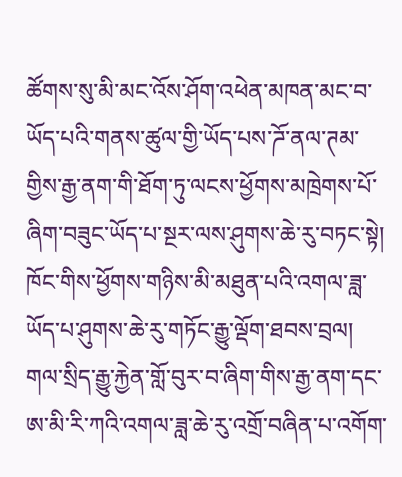ཚོགས་སུ་མི་མང་འོས་ཤོག་འཕེན་མཁན་མང་བ་ཡོད་པའི་གནས་ཚུལ་གྱི་ཡོད་པས་ཌོ་ནལ་ཊམ་གྱིས་རྒྱ་ནག་གི་ཐོག་ཏུ་ལངས་ཕྱོགས་མཁྲེགས་པོ་ཞིག་བཟུང་ཡོད་པ་སྔར་ལས་ཤུགས་ཆེ་རུ་བཏང་སྟེ། ཁོང་གིས་ཕྱོགས་གཉིས་མི་མཐུན་པའི་འགལ་ཟླ་ཡོད་པ་ཤུགས་ཆེ་རུ་གཏོང་རྒྱུ་ལྡོག་ཐབས་བྲལ། གལ་སྲིད་རྒྱུ་རྐྱེན་གློ་བུར་བ་ཞིག་གིས་རྒྱ་ནག་དང་ཨ་མི་རི་ཀའི་འགལ་ཟླ་ཆེ་རུ་འགྲོ་བཞིན་པ་འགོག་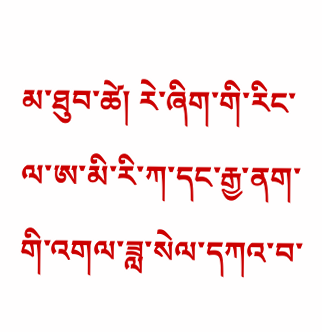མ་ཐུབ་ཚེ། རེ་ཞིག་གི་རིང་ལ་ཨ་མི་རི་ཀ་དང་རྒྱ་ནག་གི་འགལ་ཟླ་སེལ་དཀའ་བ་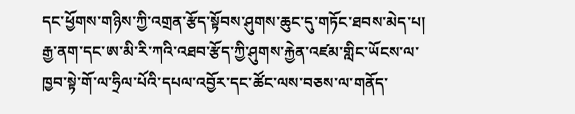དང་ཕྱོགས་གཉིས་ཀྱི་འགྲན་རྩོད་སྟོབས་ཤུགས་ཆུང་དུ་གཏོང་ཐབས་མེད་པ། རྒྱ་ནག་དང་ཨ་མི་རི་ཀའི་འཐབ་རྩོད་ཀྱི་ཤུགས་རྐྱེན་འཛམ་གླིང་ཡོངས་ལ་ཁྱབ་སྟེ་གོ་ལ་ཧྲིལ་པོའི་དཔལ་འབྱོར་དང་ཚོང་ལས་བཅས་ལ་གནོད་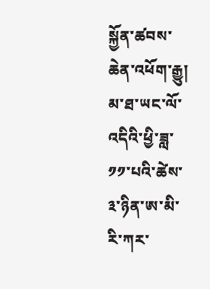སྐྱོན་ཚབས་ཆེན་འཕོག་རྒྱུ། མ་ཐ་ཡང་ལོ་འདིའི་ཕྱི་ཟླ་༡༡་པའི་ཚེས་༣་ཉིན་ཨ་མི་རི་ཀར་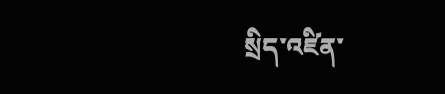སྲིད་འཛིན་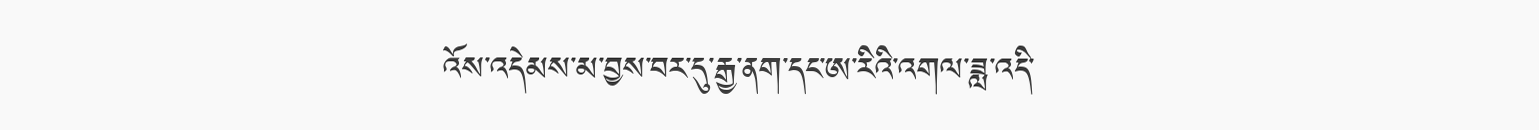འོས་འདེམས་མ་བྱས་བར་དུ་རྒྱ་ནག་དང་ཨ་རིའི་འགལ་ཟླ་འདི་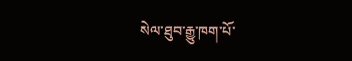སེལ་ཐུབ་རྒྱུ་ཁག་པོ་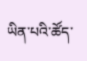ཡིན་པའི་ཚོད་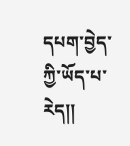དཔག་བྱེད་ཀྱི་ཡོད་པ་རེད།།